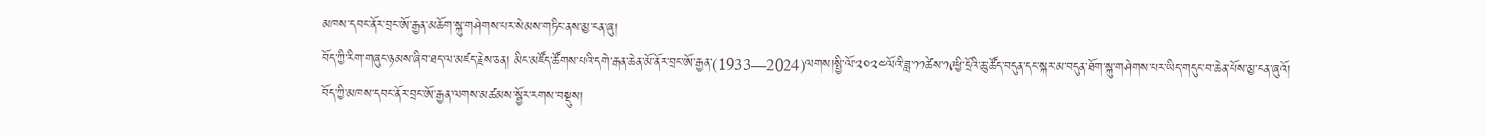མཁས་དབང་ནོར་བྲང་ཨོ་རྒྱན་མཆོག་སྐུ་གཤེགས་པར་སེམས་གཏིང་ནས་མྱ་ངན་ཞུ།
བོད་ཀྱི་རིག་གཞུང་ཉམས་ཞིབ་ཐད་ལ་མཛད་རྗེས་ཅན། མིང་མཛོད་ཚོགས་པའི་དགེ་རྒན་ཆེན་མོ་ནོར་བྲང་ཨོ་རྒྱན་(1933—2024)ལགས།སྤྱི་ལོ་༢༠༢༤ལོའི་ཟླ་༡༡ཚེས་༡༩ཕྱི་དྲོའི་ཆུ་ཚོད་བདུན་དང་སྐར་མ་བདུན་ཐོག་སྐུ་གཤེགས་པར་ཡིད་གདུང་བ་ཆེན་པོས་མྱ་ངན་ཞུའོ།
བོད་ཀྱི་མཁས་དབང་ནོར་བྲང་ཨོ་རྒྱན་ལགས་མཚམས་སྦྱོར་རགས་བསྡུས།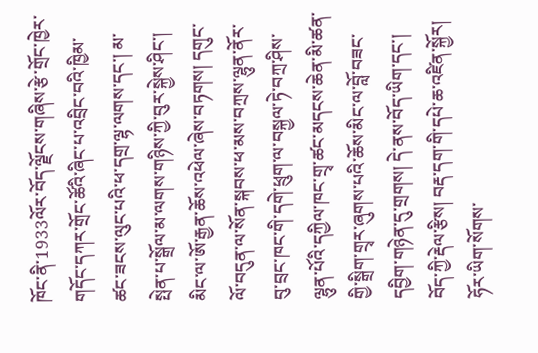ཁོང་ནི་1933ལོར་བོད་ལྗོངས་གཞིས་རྩེ་གྲོང་ཁྱེར་གདོང་དཀར་གྲོང་ཚོའི་ཞིང་པ་འབྲིང་བའི་ཁྱིམ་ཚང་ཟངས་ལུང་པའི་ཕ་དགྲ་ལྷ་ལགས་དང་། མ་སྤེན་པ་སྒྲོལ་མ་ལགས་གཉིས་ཀྱི་བུར་སྐྱེས་ཤིང་། མིང་ལ་ཨོ་རྒྱན་ཆོས་འཕེལ་ཞེས་བཏགས། དགུང་ལོ་བདུན་ལ་སོན་སྐབས་ཕ་མས་བཀྲས་ལྷུན་ནོར་བུ་བྲང་ཁང་གི་དགེ་ཕྲུག་ལ་བསྐྱལ་ཏེ་བཀྲ་ཤིས་ལྷུན་པོའི་དཀྱིལ་ཁང་གྲྭ་ཚང་མདངས་ཆེན་མི་ཚན་གྱི་སྒྲིག་གྲྭར་ཞུགས་པའི་ཆོས་མིང་ལ་བློ་བཟང་དབྱིག་གཉེན་དུ་གྲགས། དེ་ནས་བོད་ཡིག་དང་། བོད་ཀྱི་རྡེལ་རྩིས། བརྡ་དག་གི་དཔེ་ཆ་འཛིན་སྐྱོར། ཧོར་ཡིག་སོགས་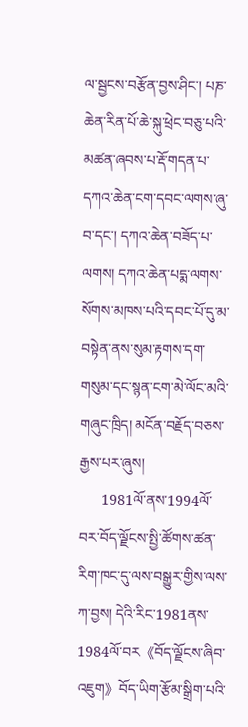ལ་སྦྱངས་བརྩོན་བྱས་ཤིང་། པཎ་ཆེན་རིན་པོ་ཆེ་སྐུ་ཕྲེང་བཅུ་པའི་མཚན་ཞབས་པ་རྡོ་གདན་པ་དཀའ་ཆེན་ངག་དབང་ལགས་ཞུ་བ་དང་། དཀའ་ཆེན་བཟོད་པ་ལགས། དཀའ་ཆེན་པདྨ་ལགས་སོགས་མཁས་པའི་དབང་པོ་དུ་མ་བསྟེན་ནས་སུམ་རྟགས་དག་གསུམ་དང་སྙན་ངག་མེ་ལོང་མའི་གཞུང་ཁྲིད། མངོན་བརྗོད་བཅས་རྒྱས་པར་ཞུས།
      1981ལོ་ནས་1994ལོ་བར་བོད་ལྗོངས་སྤྱི་ཚོགས་ཚན་རིག་ཁང་དུ་ལས་བསྒྱུར་གྱིས་ལས་ཀ་བྱས། དེའི་རིང་1981ནས་1984ལོ་བར《བོད་ལྗོངས་ཞིབ་འཇུག》བོད་ཡིག་རྩོམ་སྒྲིག་པའི་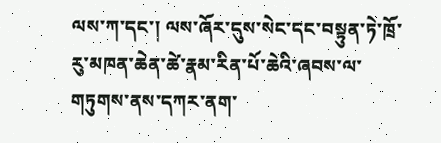ལས་ཀ་དང་། ལས་ཞོར་དུས་སེང་དང་བསྟུན་ཏེ་ཁྲོ་རུ་མཁན་ཆེན་ཚེ་རྣམ་རིན་པོ་ཆེའི་ཞབས་ལ་གཏུགས་ནས་དཀར་ནག་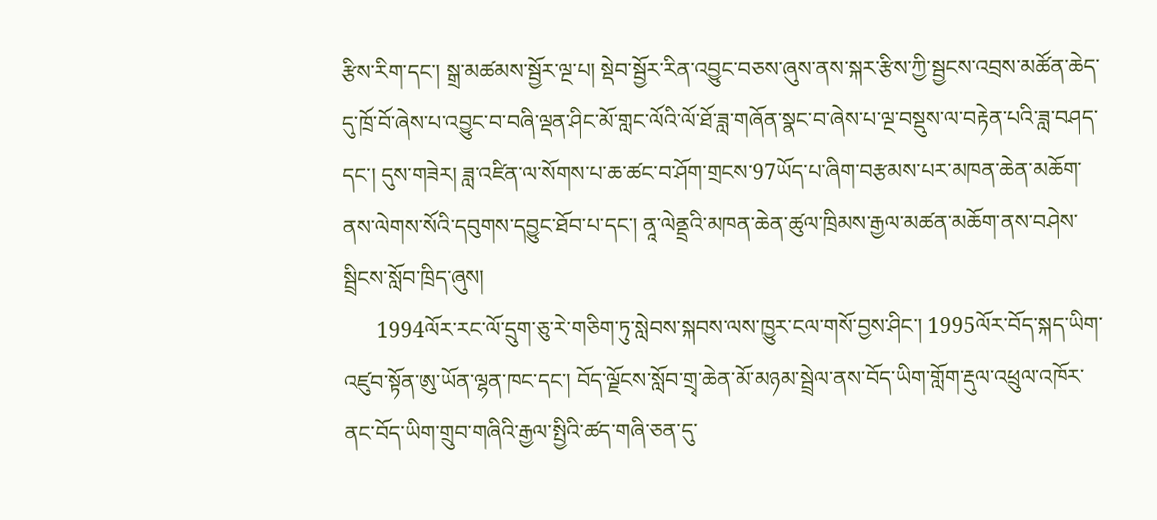རྩིས་རིག་དང་། སྒྲ་མཚམས་སྦྱོར་ལྔ་པ། སྡེབ་སྦྱོར་རིན་འབྱུང་བཅས་ཞུས་ནས་སྐར་རྩིས་ཀྱི་སྦྱངས་འབྲས་མཚོན་ཆེད་དུ་ཁྲོ་བོ་ཞེས་པ་འབྱུང་བ་བཞི་ལྡན་ཤིང་མོ་གླང་ལོའི་ལོ་ཐོ་ཟླ་གཞོན་སྣང་བ་ཞེས་པ་ལྔ་བསྡུས་ལ་བརྟེན་པའི་ཟླ་བཤད་དང་། དུས་གཟེར། ཟླ་འཛིན་ལ་སོགས་པ་ཆ་ཚང་བ་ཤོག་གྲངས་97ཡོད་པ་ཞིག་བརྩམས་པར་མཁན་ཆེན་མཆོག་ནས་ལེགས་སོའི་དབུགས་དབྱུང་ཐོབ་པ་དང་། ནཱ་ལེནྡྲའི་མཁན་ཆེན་ཚུལ་ཁྲིམས་རྒྱལ་མཚན་མཆོག་ནས་བཤེས་སྦྲིངས་སློབ་ཁྲིད་ཞུས།
      1994ལོར་རང་ལོ་དྲུག་ཅུ་རེ་གཅིག་ཏུ་སླེབས་སྐབས་ལས་ཁྱུར་ངལ་གསོ་བྱས་ཤིང་། 1995ལོར་བོད་སྐད་ཡིག་འཛུབ་སྟོན་ཨུ་ཡོན་ལྷན་ཁང་དང་། བོད་ལྗོངས་སློབ་གྲྭ་ཆེན་མོ་མཉམ་སྦྲེལ་ནས་བོད་ཡིག་གློག་རྡུལ་འཕྲུལ་འཁོར་ནང་བོད་ཡིག་གྲུབ་གཞིའི་རྒྱལ་སྤྱིའི་ཚད་གཞི་ཅན་དུ་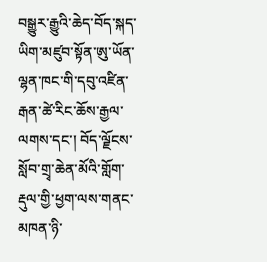བསྒྱུར་རྒྱུའི་ཆེད་བོད་སྐད་ཡིག་མཛུབ་སྟོན་ཨུ་ཡོན་ལྷན་ཁང་གི་དབུ་འཛིན་རྒན་ཚེ་རིང་ཆོས་རྒྱལ་ལགས་དང་། བོད་ལྗོངས་སློབ་གྲྭ་ཆེན་མོའི་གློག་རྡུལ་གྱི་ཕྱག་ལས་གནང་མཁན་ཉི་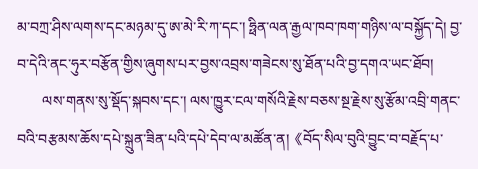མ་བཀྲ་ཤིས་ལགས་དང་མཉམ་དུ་ཨ་མེ་རི་ཀ་དང་། ཧྥིན་ལན་རྒྱལ་ཁབ་ཁག་གཉིས་ལ་བསྐྱོད་དེ། བྱ་བ་དེའི་ནང་ཧུར་བརྩོན་གྱིས་ཞུགས་པར་བྱས་འབྲས་གཟེངས་སུ་ཐོན་པའི་བྱ་དགའ་ཡང་ཐོབ།
       ལས་གནས་སུ་སྡོད་སྐབས་དང་། ལས་ཁྱུར་ངལ་གསོའི་རྗེས་བཅས་སྔ་རྗེས་སུ་རྩོམ་འབྲི་གནང་བའི་བརྩམས་ཆོས་དཔེ་སྐྲུན་ཟིན་པའི་དཔེ་དེབ་ལ་མཚོན་ན།《བོད་སིལ་བུའི་བྱུང་བ་བརྗོད་པ་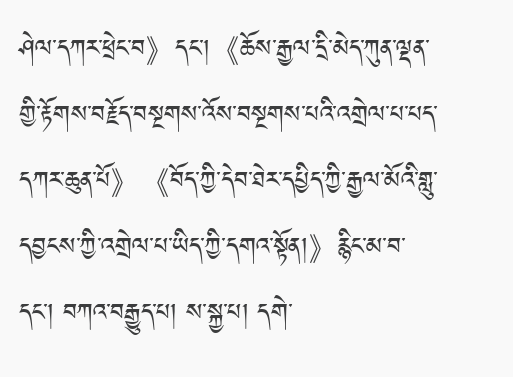ཤེལ་དཀར་ཕྲེང་བ》དང་།《ཆོས་རྒྱལ་དྲི་མེད་ཀུན་ལྡན་གྱི་རྟོགས་བརྗོད་བསྔགས་འོས་བསྔགས་པའི་འགྲེལ་པ་པད་དཀར་ཆུན་པོ》《བོད་ཀྱི་དེབ་ཐེར་དཔྱིད་ཀྱི་རྒྱལ་མོའི་གླུ་དབྱངས་ཀྱི་འགྲེལ་པ་ཡིད་ཀྱི་དགའ་སྟོན།》རྙིང་མ་བ་དང་། བཀའ་བརྒྱུད་པ། ས་སྐྱ་པ། དགེ་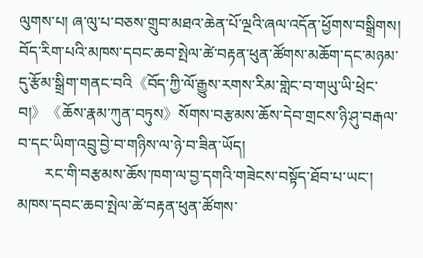ལུགས་པ། ཞ་ལུ་པ་བཅས་གྲུབ་མཐའ་ཆེན་པོ་ལྔའི་ཞལ་འདོན་ཕྱོགས་བསྒྲིགས། བོད་རིག་པའི་མཁས་དབང་ཆབ་སྤེལ་ཚེ་བརྟན་ཕུན་ཚོགས་མཆོག་དང་མཉམ་དུ་རྩོམ་སྒྲིག་གནང་བའི《བོད་ཀྱི་ལོ་རྒྱུས་རགས་རིམ་གླེང་བ་གཡུ་ཡི་ཕྲེང་བ།》《ཆོས་རྣམ་ཀུན་བཏུས》སོགས་བརྩམས་ཆོས་དེབ་གྲངས་ཉི་ཤུ་བརྒལ་བ་དང་ཡིག་འབྲུ་བྱེ་བ་གཉིས་ལ་ཉེ་བ་ཟིན་ཡོད།
       རང་གི་བརྩམས་ཆོས་ཁག་ལ་བྱ་དགའི་གཟེངས་བསྟོད་ཐོབ་པ་ཡང་། མཁས་དབང་ཆབ་སྤེལ་ཚེ་བརྟན་ཕུན་ཚོགས་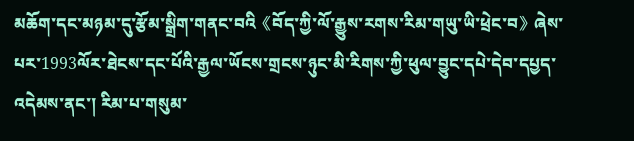མཆོག་དང་མཉམ་དུ་རྩོམ་སྒྲིག་གནང་བའི《བོད་ཀྱི་ལོ་རྒྱུས་རགས་རིམ་གཡུ་ཡི་ཕྲེང་བ》ཞེས་པར་1993ལོར་ཐེངས་དང་པོའི་རྒྱལ་ཡོངས་གྲངས་ཉུང་མི་རིགས་ཀྱི་ཕུལ་བྱུང་དཔེ་དེབ་དཔྱད་འདེམས་ནང་། རིམ་པ་གསུམ་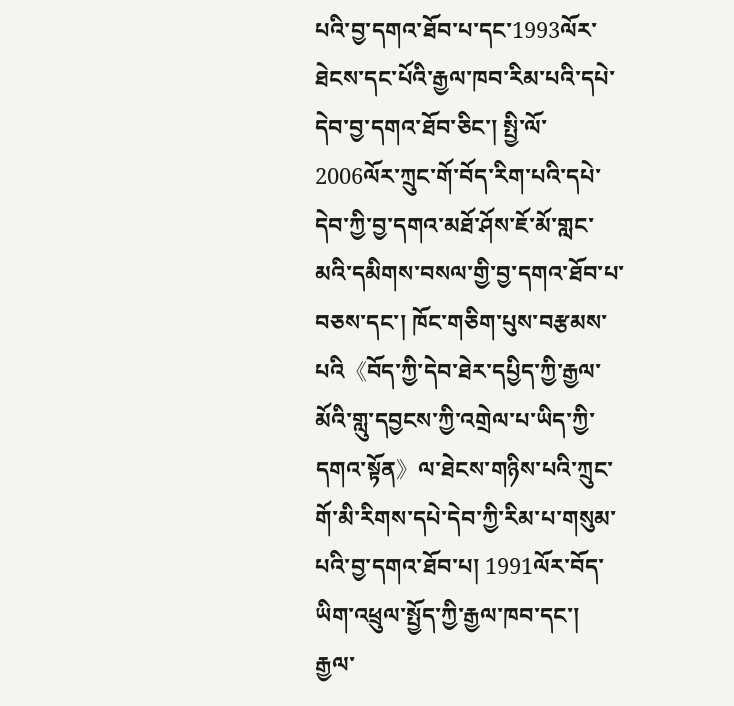པའི་བྱ་དགའ་ཐོབ་པ་དང་1993ལོར་ཐེངས་དང་པོའི་རྒྱལ་ཁབ་རིམ་པའི་དཔེ་དེབ་བྱ་དགའ་ཐོབ་ཅིང་། སྤྱི་ལོ་2006ལོར་ཀྲུང་གོ་བོད་རིག་པའི་དཔེ་དེབ་ཀྱི་བྱ་དགའ་མཐོ་ཤོས་ཇོ་མོ་གླང་མའི་དམིགས་བསལ་གྱི་བྱ་དགའ་ཐོབ་པ་བཅས་དང་། ཁོང་གཅིག་པུས་བརྩམས་པའི《བོད་ཀྱི་དེབ་ཐེར་དཔྱིད་ཀྱི་རྒྱལ་མོའི་གླུ་དབྱངས་ཀྱི་འགྲེལ་པ་ཡིད་ཀྱི་དགའ་སྟོན》ལ་ཐེངས་གཉིས་པའི་ཀྲུང་གོ་མི་རིགས་དཔེ་དེབ་ཀྱི་རིམ་པ་གསུམ་པའི་བྱ་དགའ་ཐོབ་པ། 1991ལོར་བོད་ཡིག་འཕྲུལ་སྤྱོད་ཀྱི་རྒྱལ་ཁབ་དང་། རྒྱལ་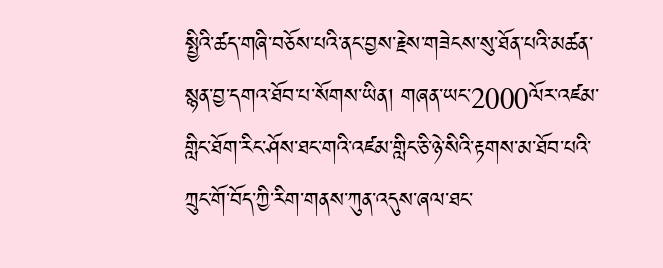སྤྱིའི་ཚད་གཞི་བཅོས་པའི་ནང་བྱས་རྗེས་གཟེངས་སུ་ཐོན་པའི་མཚན་སྙན་བྱ་དགའ་ཐོབ་པ་སོགས་ཡིན། གཞན་ཡང་2000ལོར་འཛམ་གླིང་ཐོག་རིང་ཤོས་ཐང་གའི་འཛམ་གླིང་ཅི་ཉེ་སིའི་རྟགས་མ་ཐོབ་པའི་ཀྲུང་གོ་བོད་ཀྱི་རིག་གནས་ཀུན་འདུས་ཞལ་ཐང་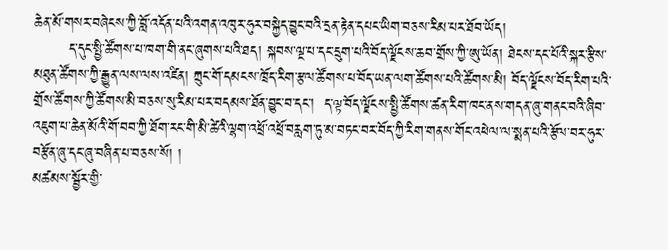ཆེན་མོ་གསར་བཞེངས་ཀྱི་བློ་འདོན་པའི་འགན་འཁུར་ཧུར་བསྐྱེད་བྱུང་བའི་དྲན་རྟེན་དཔང་ཡིག་བཅས་རིམ་པར་ཐོབ་ཡོད།
       ད་དུང་སྤྱི་ཚོགས་པ་ཁག་གི་ནང་ཞུགས་པའི་ཐད། སྐབས་ལྔ་པ་དང་དྲུག་པའི་བོད་ལྗོངས་ཆབ་གྲོས་ཀྱི་ཨུ་ཡོན། ཐེངས་དང་པོའི་སྐར་རྩིས་མཐུན་ཚོགས་ཀྱི་རྒྱུན་ལས་ལས་འཛིན། ཀྲུང་གོ་དམངས་ཁྲོད་རིག་རྩལ་ཚོགས་པ་བོད་ཡན་ལག་ཚོགས་པའི་ཚོགས་མི། བོད་ལྗོངས་བོད་རིག་པའི་གྲོས་ཚོགས་ཀྱི་ཚོགས་མི་བཅས་སུ་རིམ་པར་བདམས་ཐོན་བྱུང་བ་དང་།  ད་ལྟ་བོད་ལྗོངས་སྤྱི་ཚོགས་ཚན་རིག་ཁང་ནས་གདན་ཞུ་གནང་བའི་ཞིབ་འཇུག་པ་ཆེན་མོའི་གོ་བབ་ཀྱི་ཐོག་རང་གི་མི་ཚེའི་ལྷག་འཕྲོ་འཕྲོ་བརླག་ཏུ་མ་བཏང་བར་བོད་ཀྱི་རིག་གནས་གོང་འཕེལ་ལ་སྨན་པའི་རྩོལ་བར་ཧུར་བརྩོན་ཞུ་དང་ཞུ་བཞིན་པ་བཅས་སོ། །
མཚམས་སྦྱོར་གྱི་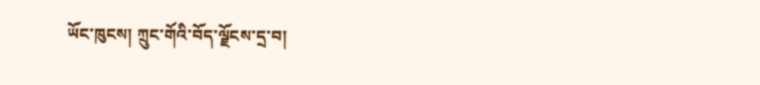ཡོང་ཁུངས། ཀྲུང་གོའི་བོད་ལྗོངས་དྲ་བ།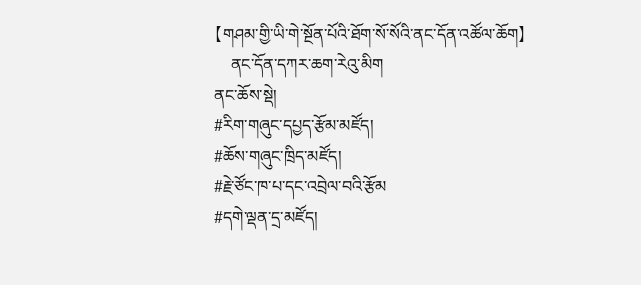【གཤམ་གྱི་ཡི་གེ་སྔོན་པོའི་ཐོག་སོ་སོའི་ནང་དོན་འཚོལ་ཆོག】
    ནང་དོན་དཀར་ཆག་རེའུ་མིག
ནང་ཆོས་སྡེ།
#རིག་གཞུང་དཔྱད་རྩོམ་མཛོད།
#ཆོས་གཞུང་ཁྲིད་མཛོད།
#རྗེ་ཙོང་ཁ་པ་དང་འབྲེལ་བའི་རྩོམ
#དགེ་ལྡན་དྲ་མཛོད།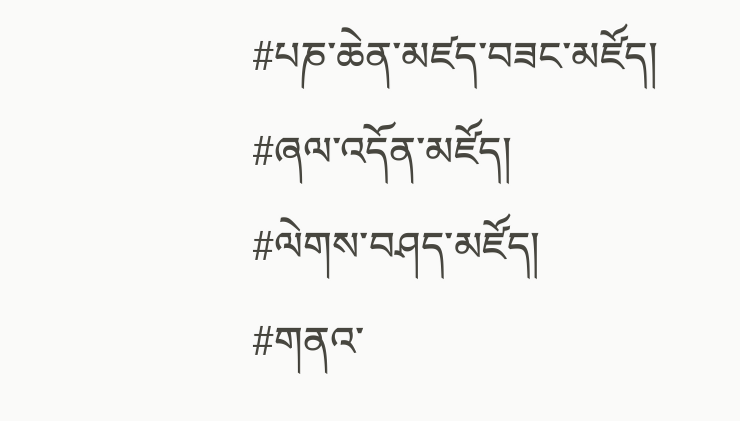#པཎ་ཆེན་མཛད་བཟང་མཛོད།
#ཞལ་འདོན་མཛོད།
#ལེགས་བཤད་མཛོད།
#གནའ་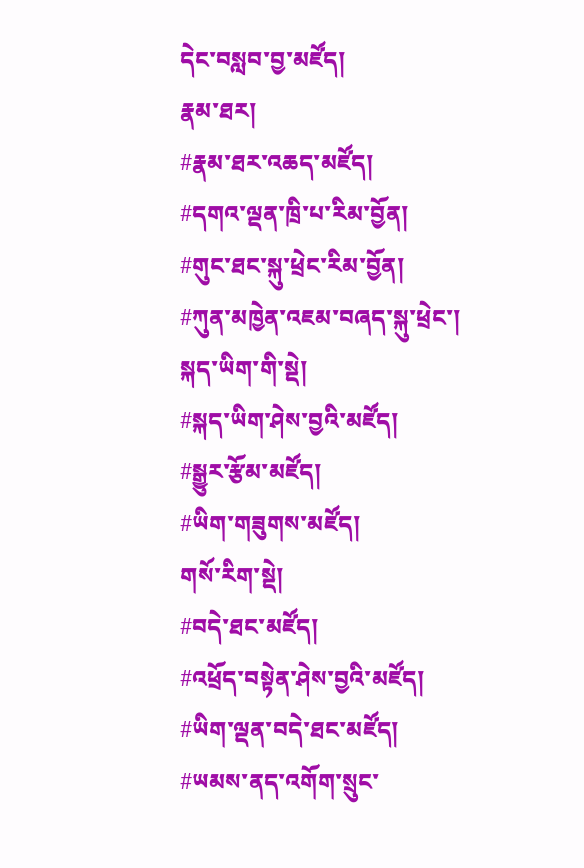དེང་བསླབ་བྱ་མཛོད།
རྣམ་ཐར།
#རྣམ་ཐར་འཆད་མཛོད།
#དགའ་ལྡན་ཁྲི་པ་རིམ་བྱོན།
#གུང་ཐང་སྐུ་ཕྲེང་རིམ་བྱོན།
#ཀུན་མཁྱེན་འཇམ་བཞད་སྐུ་ཕྲེང་།
སྐད་ཡིག་གི་སྡེ།
#སྐད་ཡིག་ཤེས་བྱའི་མཛོད།
#སྒྱུར་རྩོམ་མཛོད།
#ཡིག་གཟུགས་མཛོད།
གསོ་རིག་སྡེ།
#བདེ་ཐང་མཛོད།
#འཕྲོད་བསྟེན་ཤེས་བྱའི་མཛོད།
#ཡིག་ལྡན་བདེ་ཐང་མཛོད།
#ཡམས་ནད་འགོག་སྲུང་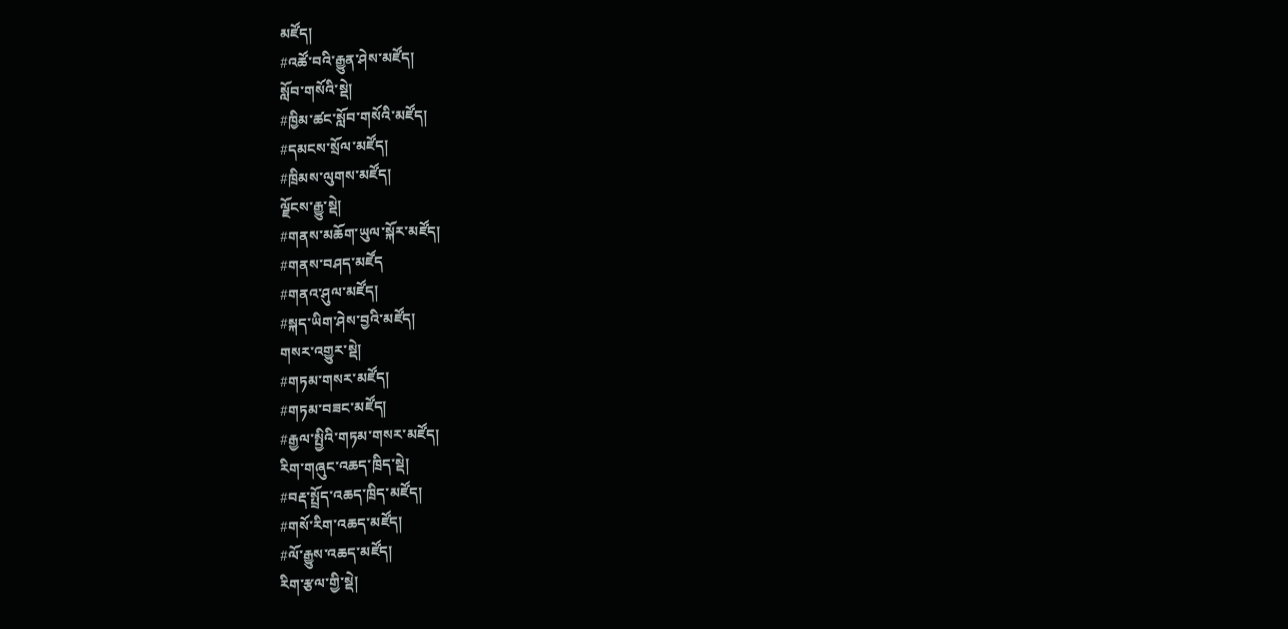མཛོད།
#འཚོ་བའི་རྒྱུན་ཤེས་མཛོད།
སློབ་གསོའི་སྡེ།
#ཁྱིམ་ཚང་སློབ་གསོའི་མཛོད།
#དམངས་སྲོལ་མཛོད།
#ཁྲིམས་ལུགས་མཛོད།
ལྗོངས་རྒྱུ་སྡེ།
#གནས་མཆོག་ཡུལ་སྐོར་མཛོད།
#གནས་བཤད་མཛོད
#གནའ་ཤུལ་མཛོད།
#སྐད་ཡིག་ཤེས་བྱའི་མཛོད།
གསར་འགྱུར་སྡེ།
#གཏམ་གསར་མཛོད།
#གཏམ་བཟང་མཛོད།
#རྒྱལ་སྤྱིའི་གཏམ་གསར་མཛོད།
རིག་གཞུང་འཆད་ཁྲིད་སྡེ།
#བརྡ་སྤྲོད་འཆད་ཁྲིད་མཛོད།
#གསོ་རིག་འཆད་མཛོད།
#ལོ་རྒྱུས་འཆད་མཛོད།
རིག་རྩལ་གྱི་སྡེ།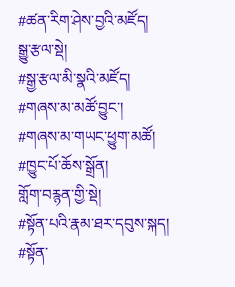#ཚན་རིག་ཤེས་བྱའི་མཛོད།
སྒྱུ་རྩལ་སྡེ།
#སྒྱ་རྩལ་མི་སྣའི་མཛོད།
#གཞས་མ་མཚོ་བྱུང་།
#གཞས་མ་གཡང་ཕྱུག་མཚོ།
#ཁྱུང་པོ་ཆོས་སྒྲོན།
གློག་བརྙན་གྱི་སྡེ།
#སྟོན་པའི་རྣམ་ཐར་དབུས་སྐད།
#སྟོན་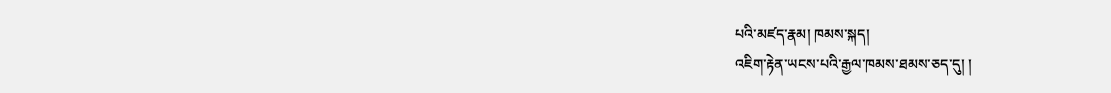པའི་མཛད་རྣམ། ཁམས་སྐད།
འཇིག་རྟེན་ཡངས་པའི་རྒྱལ་ཁམས་ཐམས་ཅད་དུ། །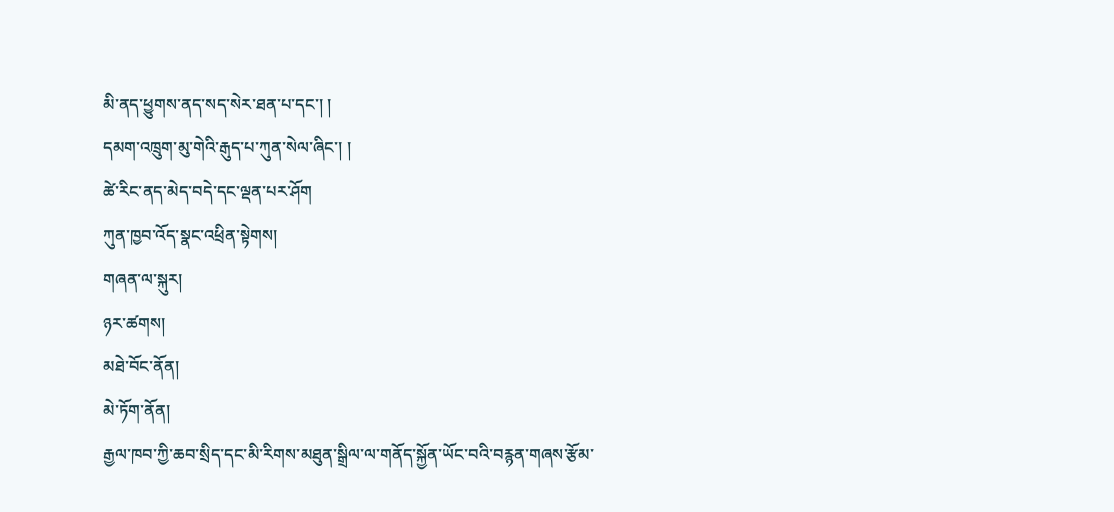མི་ནད་ཕྱུགས་ནད་སད་སེར་ཐན་པ་དང་། །
དམག་འཁྲུག་མུ་གེའི་རྒུད་པ་ཀུན་སེལ་ཞིང་། །
ཚེ་རིང་ནད་མེད་བདེ་དང་ལྡན་པར་ཤོག
ཀུན་ཁྱབ་འོད་སྣང་འཕྲིན་སྟེགས།
གཞན་ལ་སྐུར།
ཉར་ཚགས།
མཐེ་བོང་ནོན།
མེ་ཏོག་ནོན།
རྒྱལ་ཁབ་ཀྱི་ཆབ་སྲིད་དང་མི་རིགས་མཐུན་སྒྲིལ་ལ་གནོད་སྐྱོན་ཡོང་བའི་བརྙན་གཞས་རྩོམ་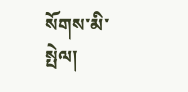སོགས་མི་སྤེལ།